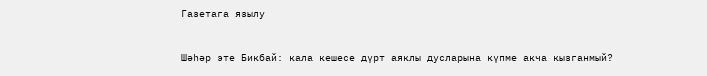Газетага язылу

Шәһәр эте Бикбай: кала кешесе дүрт аяклы дусларына күпме акча кызганмый?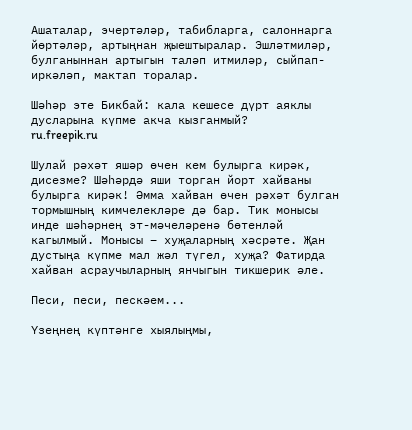Ашаталар, эчертәләр, табибларга, салоннарга йөртәләр, артыңнан җыештыралар. Эшләтмиләр, булганыннан артыгын таләп итмиләр, сыйпап-иркәләп, мактап торалар.

Шәһәр эте Бикбай: кала кешесе дүрт аяклы дусларына күпме акча кызганмый?
ru.freepik.ru

Шулай рәхәт яшәр өчен кем булырга кирәк, дисезме? Шәһәрдә яши торган йорт хайваны булырга кирәк! Әмма хайван өчен рәхәт булган тормышның кимчелекләре дә бар. Тик монысы инде шәһәрнең эт-мәчеләренә бөтенләй кагылмый. Монысы – хуҗаларның хәсрәте. Җан дустыңа күпме мал жәл түгел, хуҗа? Фатирда хайван асраучыларның янчыгын тикшерик әле.

Песи, песи, пескәем...

Үзеңнең күптәнге хыялыңмы,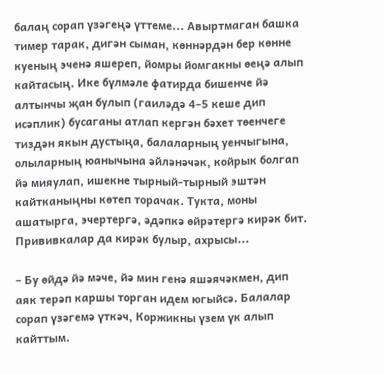балаң сорап үзәгеңә үттеме... Авыртмаган башка тимер тарак, дигән сыман, көннәрдән бер көнне куеның эченә яшереп, йомры йомгакны өеңә алып кайтасың. Ике бүлмәле фатирда бишенче йә алтынчы җан булып (гаиләдә 4–5 кеше дип исәплик) бусаганы атлап кергән бәхет төенчеге тиздән якын дустыңа, балаларның уенчыгына, олыларның юанычына әйләнәчәк, койрык болгап йә мияулап, ишекне тырный-тырный эштән кайтканыңны көтеп торачак. Тукта, моны ашатырга, эчертергә, әдәпкә өйрәтергә кирәк бит. Прививкалар да кирәк булыр, ахрысы...

– Бу өйдә йә мәче, йә мин генә яшәячәкмен, дип аяк терәп каршы торган идем югыйсә. Балалар сорап үзәгемә үткәч, Коржикны үзем үк алып кайттым.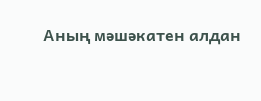Аның мәшәкатен алдан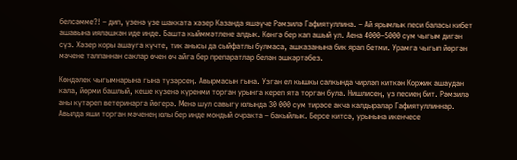белсәмме?! – дип, үзенә үзе шакката хәзер Казанда яшәүче Рәмзилә Гафиятуллина. – Ай ярымлык песи баласы кибет ашавына ияләшкән иде инде. Башта кыйммәтлене алдык. Көнгә бер кап ашый ул. Аена 4000–5000 сум чыгым дигән сүз. Хәзер коры ашауга күчте, тик анысы да сыйфатлы булмаса, ашказанына бик ярап бетми. Урамга чыгып йөргән мәчене талпаннан саклар өчен өч айга бер препаратлар белән эшкәртәбез.

Көндәлек чыгымнарына гына түзәрсең. Авырмасын гына. Узган ел кышкы салкында чирләп киткән Коржик ашаудан кала, йөрми башлый, кеше күзенә күренми торган урынга кереп ята торган була. Нишлисең, үз песиең бит. Рәмзилә аны күтәреп ветеринарга йөгерә. Менә шул савыгу юлында 30 000 сум тирәсе акча калдыралар Гафиятуллиннар. Авылда яши торган мәченең юлы бер инде мондый очракта – бакыйлык. Берсе китсә, урынына икенчесе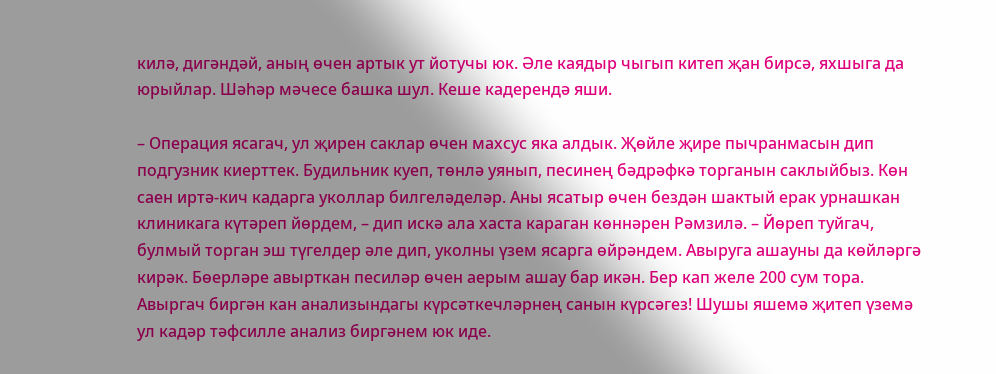килә, дигәндәй, аның өчен артык ут йотучы юк. Әле каядыр чыгып китеп җан бирсә, яхшыга да юрыйлар. Шәһәр мәчесе башка шул. Кеше кадерендә яши.

– Операция ясагач, ул җирен саклар өчен махсус яка алдык. Җөйле җире пычранмасын дип подгузник киерттек. Будильник куеп, төнлә уянып, песинең бәдрәфкә торганын саклыйбыз. Көн саен иртә-кич кадарга уколлар билгеләделәр. Аны ясатыр өчен бездән шактый ерак урнашкан клиникага күтәреп йөрдем, – дип искә ала хаста караган көннәрен Рәмзилә. – Йөреп туйгач, булмый торган эш түгелдер әле дип, уколны үзем ясарга өйрәндем. Авыруга ашауны да көйләргә кирәк. Бөерләре авырткан песиләр өчен аерым ашау бар икән. Бер кап желе 200 сум тора. Авыргач биргән кан анализындагы күрсәткечләрнең санын күрсәгез! Шушы яшемә җитеп үземә ул кадәр тәфсилле анализ биргәнем юк иде.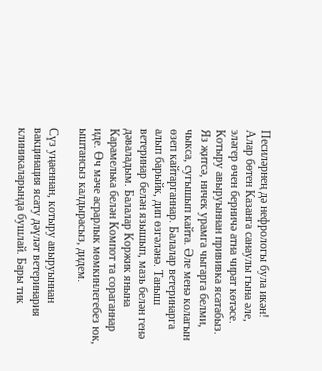Песиләрнең дә нефрологы була икән! Алар бөтен Казанга санаулы гына әле, эләгер өчен берничә атна чират көтәсе. Котыру авыруыннан прививка ясатабыз. Яз җитсә, ничек урамга чыгарга белми, чыкса, сугышып кайта. Әле менә колагын өзеп кайтарганнар. Балалар ветеринарга алып барыйк, дип өзгәләнә. Таныш ветеринар белән язышып, мазь белән генә дәваладым. Балалар Коржик янына Карамелька белән Компот та сораганнар иде. Өч мәче асрарлык мөмкинлегебез юк, ыштансыз калдырасыз, дидем.

Сүз уңаеннан, котыру авыруыннан вакцинация ясату дәүләт ветеринария клиникаларында бушлай. Бары тик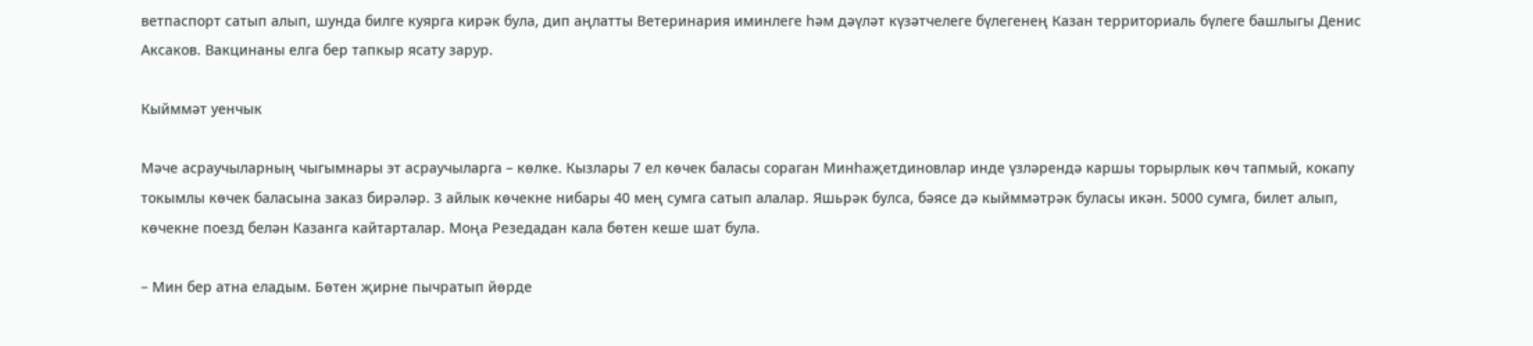ветпаспорт сатып алып, шунда билге куярга кирәк була, дип аңлатты Ветеринария иминлеге һәм дәүләт күзәтчелеге бүлегенең Казан территориаль бүлеге башлыгы Денис Аксаков. Вакцинаны елга бер тапкыр ясату зарур.

Кыйммәт уенчык

Мәче асраучыларның чыгымнары эт асраучыларга – көлке. Кызлары 7 ел көчек баласы сораган Минһаҗетдиновлар инде үзләрендә каршы торырлык көч тапмый, кокапу токымлы көчек баласына заказ бирәләр. 3 айлык көчекне нибары 40 мең сумга сатып алалар. Яшьрәк булса, бәясе дә кыйммәтрәк буласы икән. 5000 сумга, билет алып, көчекне поезд белән Казанга кайтарталар. Моңа Резедадан кала бөтен кеше шат була.

– Мин бер атна еладым. Бөтен җирне пычратып йөрде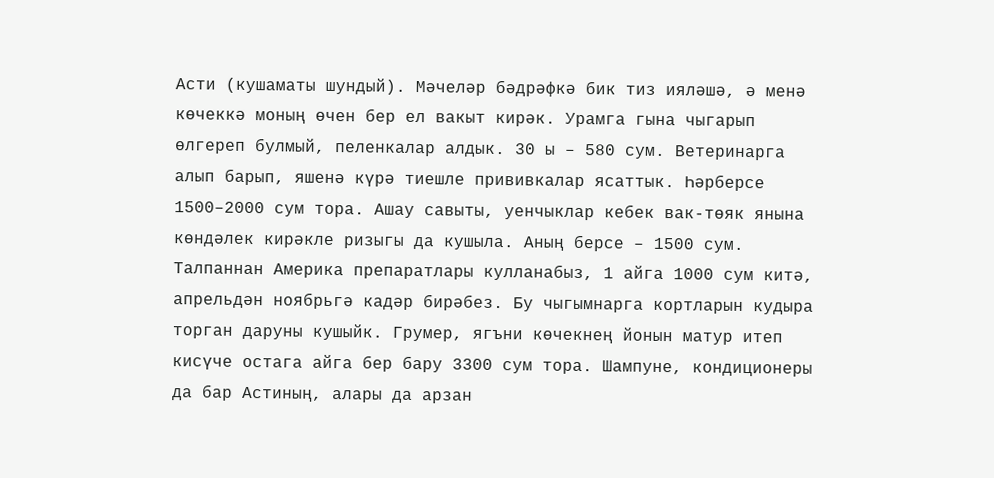Асти (кушаматы шундый). Мәчеләр бәдрәфкә бик тиз ияләшә, ә менә көчеккә моның өчен бер ел вакыт кирәк. Урамга гына чыгарып өлгереп булмый, пеленкалар алдык. 30 ы – 580 сум. Ветеринарга алып барып, яшенә күрә тиешле прививкалар ясаттык. Һәрберсе 1500–2000 сум тора. Ашау савыты, уенчыклар кебек вак-төяк янына көндәлек кирәкле ризыгы да кушыла. Аның берсе – 1500 сум. Талпаннан Америка препаратлары кулланабыз, 1 айга 1000 сум китә, апрельдән ноябрьгә кадәр бирәбез. Бу чыгымнарга кортларын кудыра торган даруны кушыйк. Грумер, ягъни көчекнең йонын матур итеп кисүче остага айга бер бару 3300 сум тора. Шампуне, кондиционеры да бар Астиның, алары да арзан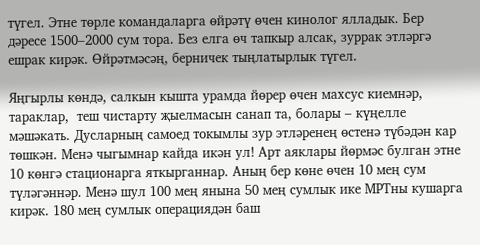түгел. Этне төрле командаларга өйрәтү өчен кинолог ялладык. Бер дәресе 1500–2000 сум тора. Без елга өч тапкыр алсак, зуррак этләргә ешрак кирәк. Өйрәтмәсәң, берничек тыңлатырлык түгел.

Яңгырлы көндә, салкын кышта урамда йөрер өчен махсус киемнәр, тараклар,  теш чистарту җыелмасын санап та, болары – күңелле мәшәкать. Дусларның самоед токымлы зур этләренең өстенә түбәдән кар төшкән. Менә чыгымнар кайда икән ул! Арт аяклары йөрмәс булган этне 10 көнгә стационарга яткырганнар. Аның бер көне өчен 10 мең сум түләгәннәр. Менә шул 100 мең янына 50 мең сумлык ике МРТны кушарга кирәк. 180 мең сумлык операциядән баш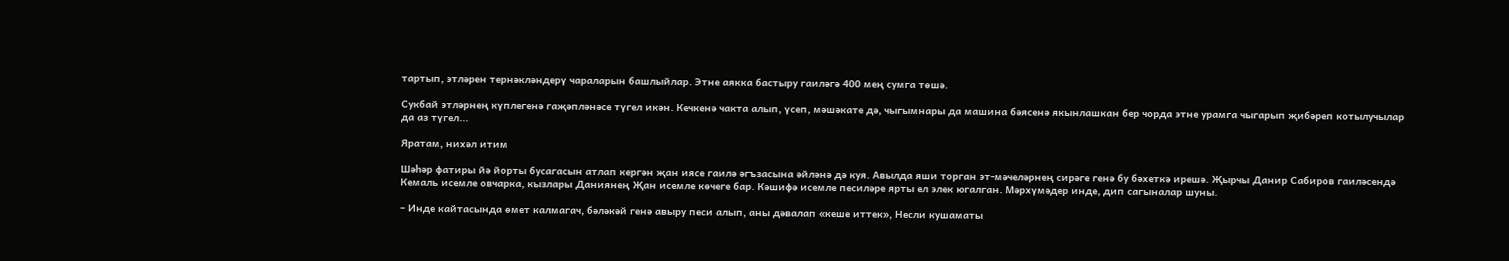тартып, этләрен тернәкләндерү чараларын башлыйлар. Этне аякка бастыру гаиләгә 400 мең сумга төшә.

Сукбай этләрнең күплегенә гаҗәпләнәсе түгел икән. Кечкенә чакта алып, үсеп, мәшәкате дә, чыгымнары да машина бәясенә якынлашкан бер чорда этне урамга чыгарып җибәреп котылучылар да аз түгел...

Яратам, нихәл итим

Шәһәр фатиры йә йорты бусагасын атлап кергән җан иясе гаилә әгъзасына әйләнә дә куя. Авылда яши торган эт-мәчеләрнең сирәге генә бу бәхеткә ирешә. Җырчы Данир Сабиров гаиләсендә Кемаль исемле овчарка, кызлары Даниянең Җан исемле көчеге бар. Кәшифә исемле песиләре ярты ел элек югалган. Мәрхүмәдер инде, дип сагыналар шуны.

– Инде кайтасында өмет калмагач, бәләкәй генә авыру песи алып, аны дәвалап «кеше иттек», Несли кушаматы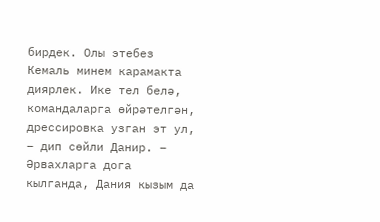бирдек. Олы этебез Кемаль минем карамакта диярлек. Ике тел белә, командаларга өйрәтелгән, дрессировка узган эт ул, – дип сөйли Данир. – Әрвахларга дога кылганда, Дания кызым да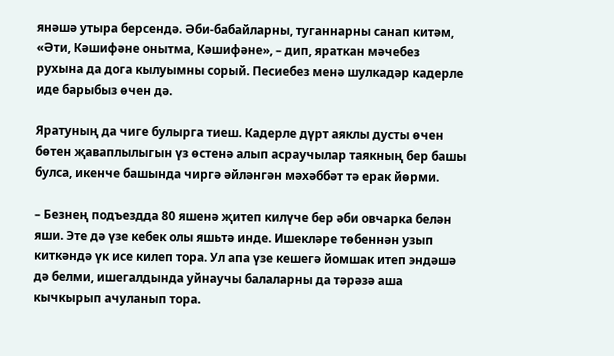янәшә утыра берсендә. Әби-бабайларны, туганнарны санап китәм, «Әти, Кәшифәне онытма, Кәшифәне», – дип, яраткан мәчебез рухына да дога кылуымны сорый. Песиебез менә шулкадәр кадерле иде барыбыз өчен дә.

Яратуның да чиге булырга тиеш. Кадерле дүрт аяклы дусты өчен бөтен җаваплылыгын үз өстенә алып асраучылар таякның бер башы булса, икенче башында чиргә әйләнгән мәхәббәт тә ерак йөрми.

– Безнең подъездда 80 яшенә җитеп килүче бер әби овчарка белән яши. Эте дә үзе кебек олы яшьтә инде. Ишекләре төбеннән узып киткәндә үк исе килеп тора. Ул апа үзе кешегә йомшак итеп эндәшә дә белми, ишегалдында уйнаучы балаларны да тәрәзә аша кычкырып ачуланып тора.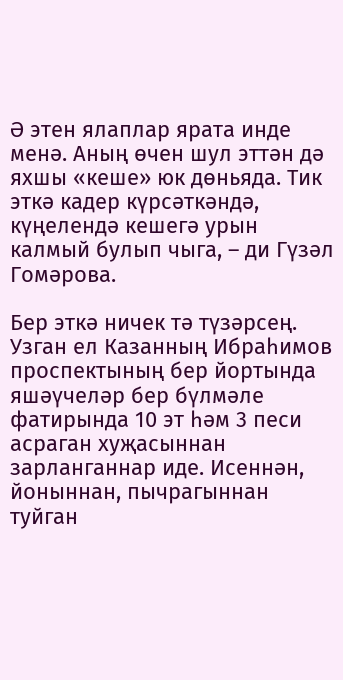Ә этен ялаплар ярата инде менә. Аның өчен шул эттән дә яхшы «кеше» юк дөньяда. Тик эткә кадер күрсәткәндә, күңелендә кешегә урын калмый булып чыга, – ди Гүзәл Гомәрова.

Бер эткә ничек тә түзәрсең. Узган ел Казанның Ибраһимов проспектының бер йортында яшәүчеләр бер бүлмәле фатирында 10 эт һәм 3 песи асраган хуҗасыннан зарланганнар иде. Исеннән, йоныннан, пычрагыннан туйган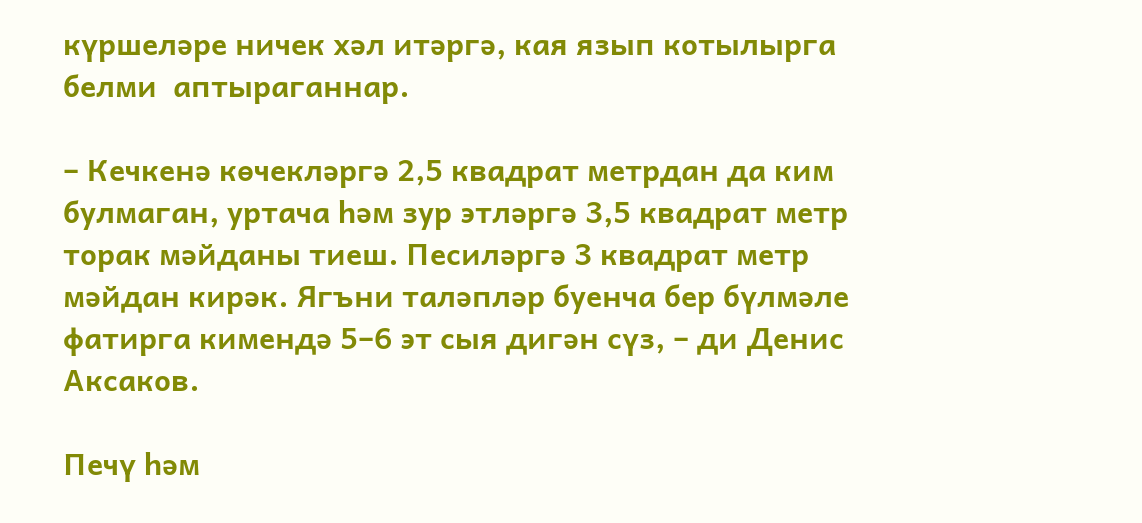күршеләре ничек хәл итәргә, кая язып котылырга белми  аптыраганнар.

– Кечкенә көчекләргә 2,5 квадрат метрдан да ким булмаган, уртача һәм зур этләргә 3,5 квадрат метр торак мәйданы тиеш. Песиләргә 3 квадрат метр мәйдан кирәк. Ягъни таләпләр буенча бер бүлмәле фатирга кимендә 5–6 эт сыя дигән сүз, – ди Денис Аксаков.

Печү һәм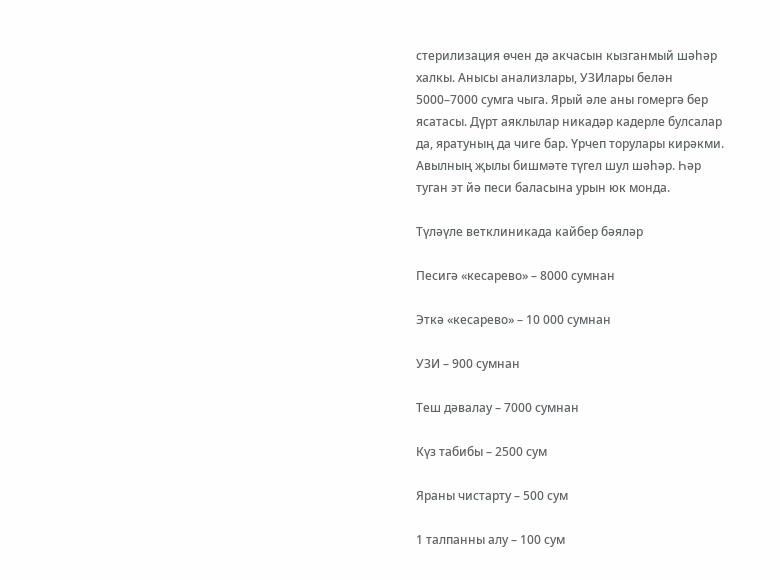стерилизация өчен дә акчасын кызганмый шәһәр халкы. Анысы анализлары, УЗИлары белән 5000–7000 сумга чыга. Ярый әле аны гомергә бер ясатасы. Дүрт аяклылар никадәр кадерле булсалар да, яратуның да чиге бар. Үрчеп торулары кирәкми. Авылның җылы бишмәте түгел шул шәһәр. Һәр туган эт йә песи баласына урын юк монда.

Түләүле ветклиникада кайбер бәяләр

Песигә «кесарево» – 8000 сумнан

Эткә «кесарево» – 10 000 сумнан

УЗИ – 900 сумнан

Теш дәвалау – 7000 сумнан

Күз табибы – 2500 сум

Яраны чистарту – 500 сум

1 талпанны алу – 100 сум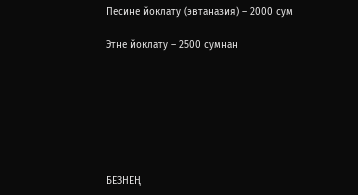Песине йоклату (эвтаназия) – 2000 сум

Этне йоклату – 2500 сумнан







БЕЗНЕҢ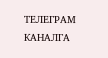ТЕЛЕГРАМ КАНАЛГА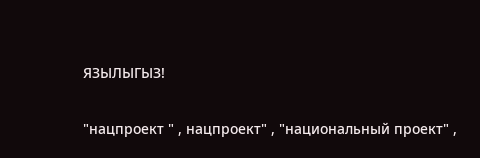ЯЗЫЛЫГЫЗ!

"нацпроект " , нацпроект" , "национальный проект" ,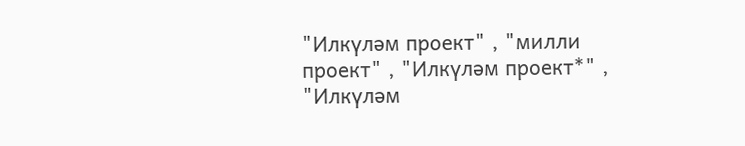"Илкүләм проект" , "милли проект" , "Илкүләм проект*" , "Илкүләм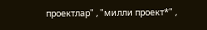проектлар" , "милли проект*" ,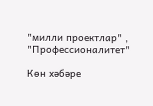"милли проектлар" , "Профессионалитет"

Көн хәбәре